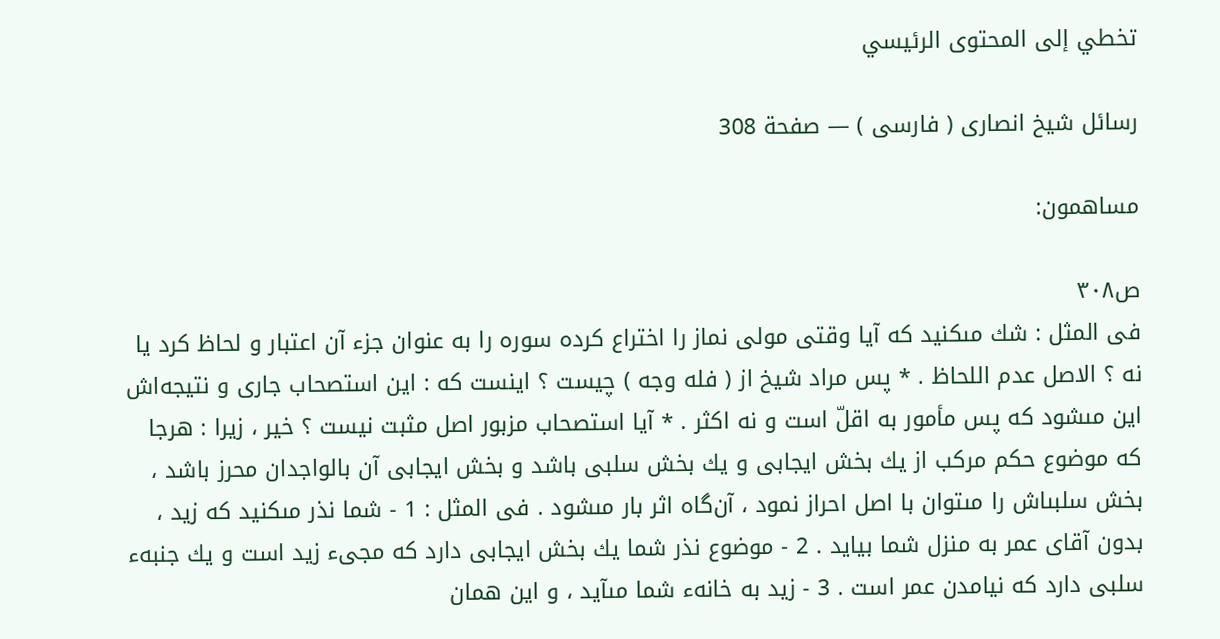تخطي إلى المحتوى الرئيسي

رسائل شيخ انصارى ( فارسى ) — صفحة 308

مساهمون:

ص٣٠٨
فى المثل : شك مىكنيد كه آيا وقتى مولى نماز را اختراع كرده سوره را به عنوان جزء آن اعتبار و لحاظ كرد يا نه ؟ الاصل عدم اللحاظ . * پس مراد شيخ از ( فله وجه ) چيست ؟ اينست كه : اين استصحاب جارى و نتيجه‌اش اين مىشود كه پس مأمور به اقلّ است و نه اكثر . * آيا استصحاب مزبور اصل مثبت نيست ؟ خير ، زيرا : هرجا كه موضوع حكم مركب از يك بخش ايجابى و يك بخش سلبى باشد و بخش ايجابى آن بالواجدان محرز باشد ، بخش سلبىاش را مىتوان با اصل احراز نمود ، آن‌گاه اثر بار مىشود . فى المثل : 1 - شما نذر مىكنيد كه زيد ، بدون آقاى عمر به منزل شما بيايد . 2 - موضوع نذر شما يك بخش ايجابى دارد كه مجىء زيد است و يك جنبهء سلبى دارد كه نيامدن عمر است . 3 - زيد به خانهء شما مىآيد ، و اين همان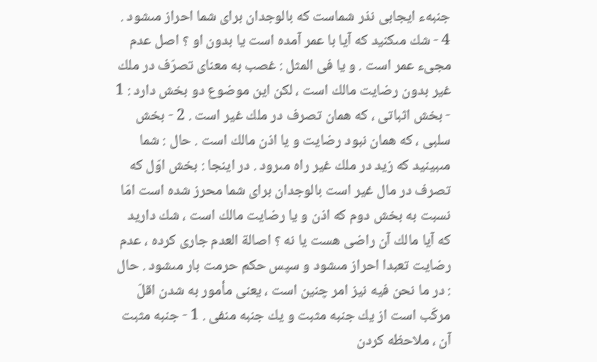جنبهء ايجابى نذر شماست كه بالوجدان براى شما احراز مىشود . 4 - شك مىكنيد كه آيا با عمر آمده است يا بدون او ؟ اصل عدم مجىء عمر است . و يا فى المثل : غصب به معناى تصرّف در ملك غير بدون رضايت مالك است ، لكن اين موضوع دو بخش دارد : 1 - بخش اثباتى ، كه همان تصرف در ملك غير است . 2 - بخش سلبى ، كه همان نبود رضايت و يا اذن مالك است . حال : شما مىبينيد كه زيد در ملك غير راه مىرود . در اينجا : بخش اوّل كه تصرف در مال غير است بالوجدان براى شما محرز شده است امّا نسبت به بخش دوم كه اذن و يا رضايت مالك است ، شك داريد كه آيا مالك آن راضى هست يا نه ؟ اصالة العدم جارى كرده ، عدم رضايت تعبدا احراز مىشود و سپس حكم حرمت بار مىشود . حال : در ما نحن فيه نيز امر چنين است ، يعنى مأمور به شدن اقلّ مركّب است از يك جنبه مثبت و يك جنبه منفى . 1 - جنبه مثبت آن ، ملاحظه كردن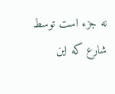نه جزء است توسط شارع كه اين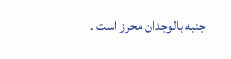جنبه بالوجدان محرز است .